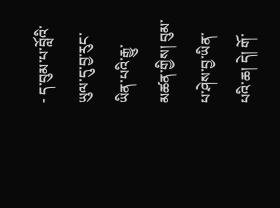- ད་བུམ་པ་བློའི་ཡུལ་དུ་བྱ་རུང་ཡིན་པའི་རྒྱུ་མཚན་གྱིས། བུམ་པ་ཤེས་བྱ་ཡིན་པའི་ཆ། དེ། གོ་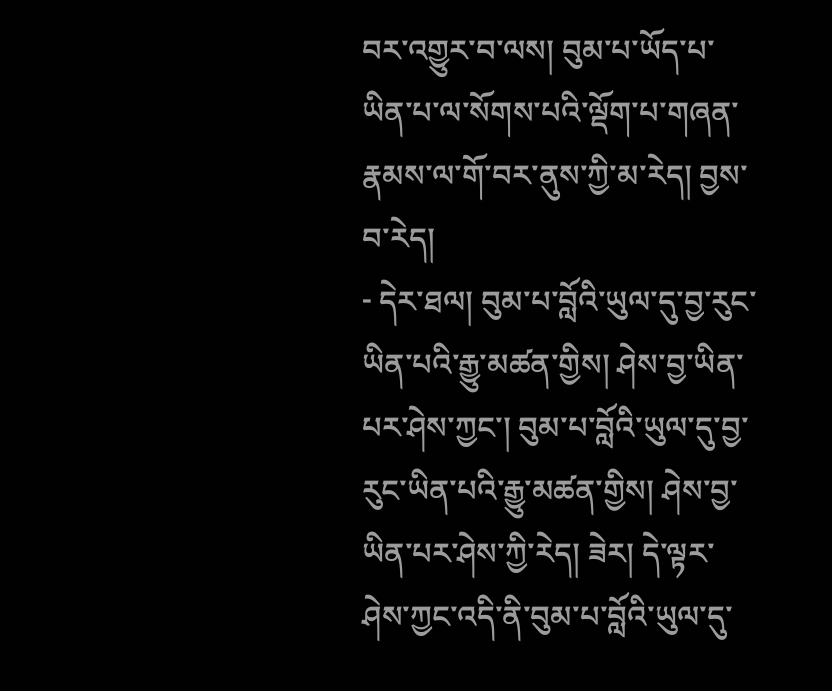བར་འགྱུར་བ་ལས། བུམ་པ་ཡོད་པ་ཡིན་པ་ལ་སོགས་པའི་ལྡོག་པ་གཞན་རྣམས་ལ་གོ་བར་ནུས་ཀྱི་མ་རེད། བྱས་བ་རེད།
- དེར་ཐལ། བུམ་པ་བློའི་ཡུལ་དུ་བྱ་རུང་ཡིན་པའི་རྒྱུ་མཚན་གྱིས། ཤེས་བྱ་ཡིན་པར་ཤེས་ཀྱང་། བུམ་པ་བློའི་ཡུལ་དུ་བྱ་རུང་ཡིན་པའི་རྒྱུ་མཚན་གྱིས། ཤེས་བྱ་ཡིན་པར་ཤེས་ཀྱི་རེད། ཟེར། དེ་ལྟར་ཤེས་ཀྱང་འདི་ནི་བུམ་པ་བློའི་ཡུལ་དུ་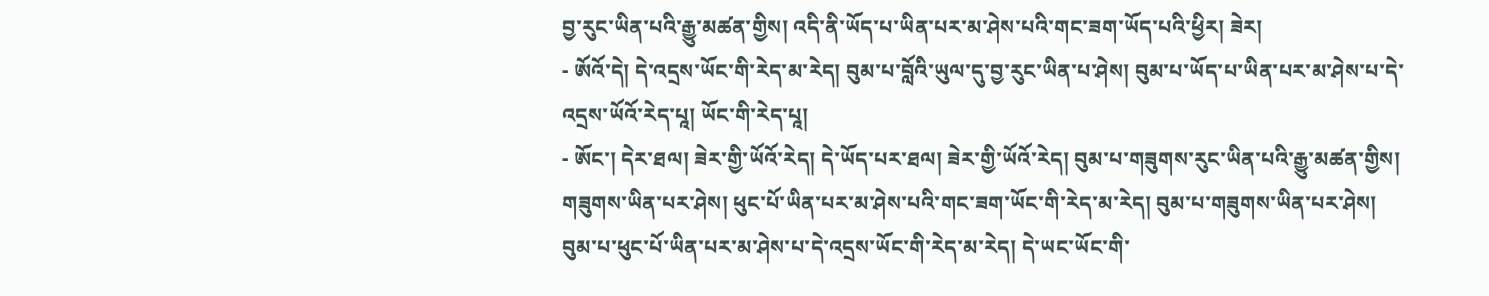བྱ་རུང་ཡིན་པའི་རྒྱུ་མཚན་གྱིས། འདི་ནི་ཡོད་པ་ཡིན་པར་མ་ཤེས་པའི་གང་ཟག་ཡོད་པའི་ཕྱིར། ཟེར།
- ཨོའོ་དེ། དེ་འདྲས་ཡོང་གི་རེད་མ་རེད། བུམ་པ་བློའི་ཡུལ་དུ་བྱ་རུང་ཡིན་པ་ཤེས། བུམ་པ་ཡོད་པ་ཡིན་པར་མ་ཤེས་པ་དེ་འདྲས་ཡོའོ་རེད་པཱ། ཡོང་གི་རེད་པཱ།
- ཨོང་། དེར་ཐལ། ཟེར་གྱི་ཡོའོ་རེད། དེ་ཡོད་པར་ཐལ། ཟེར་གྱི་ཡོའོ་རེད། བུམ་པ་གཟུགས་རུང་ཡིན་པའི་རྒྱུ་མཚན་གྱིས། གཟུགས་ཡིན་པར་ཤེས། ཕུང་པོ་ཡིན་པར་མ་ཤེས་པའི་གང་ཟག་ཡོང་གི་རེད་མ་རེད། བུམ་པ་གཟུགས་ཡིན་པར་ཤེས། བུམ་པ་ཕུང་པོ་ཡིན་པར་མ་ཤེས་པ་དེ་འདྲས་ཡོང་གི་རེད་མ་རེད། དེ་ཡང་ཡོང་གི་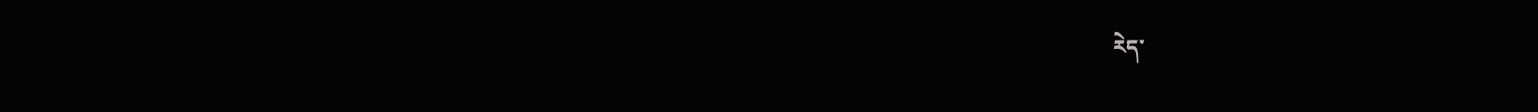རེད་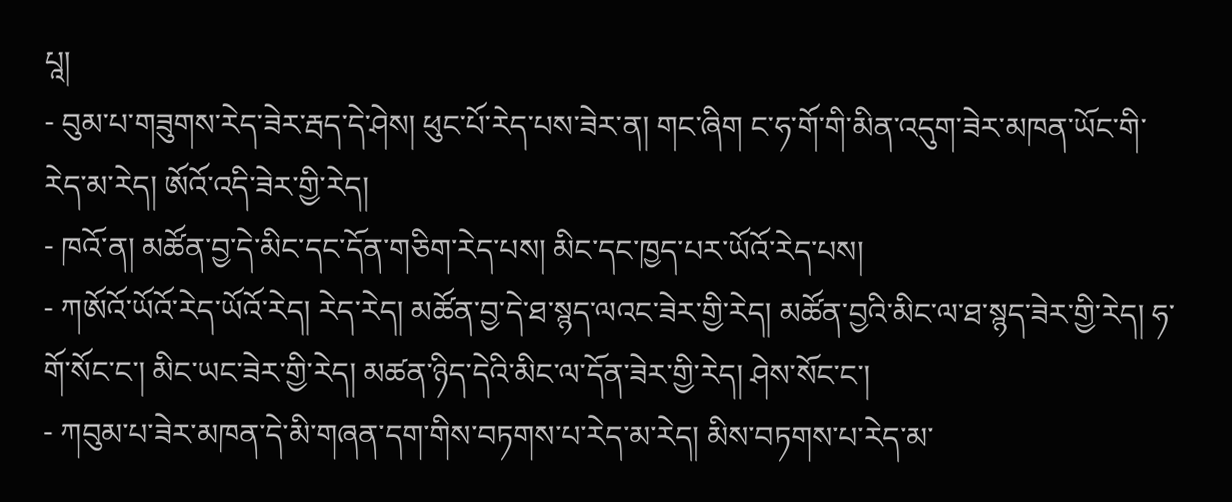པཱ།
- བུམ་པ་གཟུགས་རེད་ཟེར་རྦད་དེ་ཤེས། ཕུང་པོ་རེད་པས་ཟེར་ན། གང་ཞིག ང་ཧ་གོ་གི་མིན་འདུག་ཟེར་མཁན་ཡོང་གི་རེད་མ་རེད། ཨོའོ་འདི་ཟེར་གྱི་རེད།
- ཁའོ་ན། མཚོན་བྱ་དེ་མིང་དང་དོན་གཅིག་རེད་པས། མིང་དང་ཁྱད་པར་ཡོའོ་རེད་པས།
- ཀཨོའོ་ཡོའོ་རེད་ཡོའོ་རེད། རེད་རེད། མཚོན་བྱ་དེ་ཐ་སྙད་ལའང་ཟེར་གྱི་རེད། མཚོན་བྱའི་མིང་ལ་ཐ་སྙད་ཟེར་གྱི་རེད། ཧ་གོ་སོང་ང་། མིང་ཡང་ཟེར་གྱི་རེད། མཚན་ཉིད་དེའི་མིང་ལ་དོན་ཟེར་གྱི་རེད། ཤེས་སོང་ང་།
- ཀབུམ་པ་ཟེར་མཁན་དེ་མི་གཞན་དག་གིས་བཏགས་པ་རེད་མ་རེད། མིས་བཏགས་པ་རེད་མ་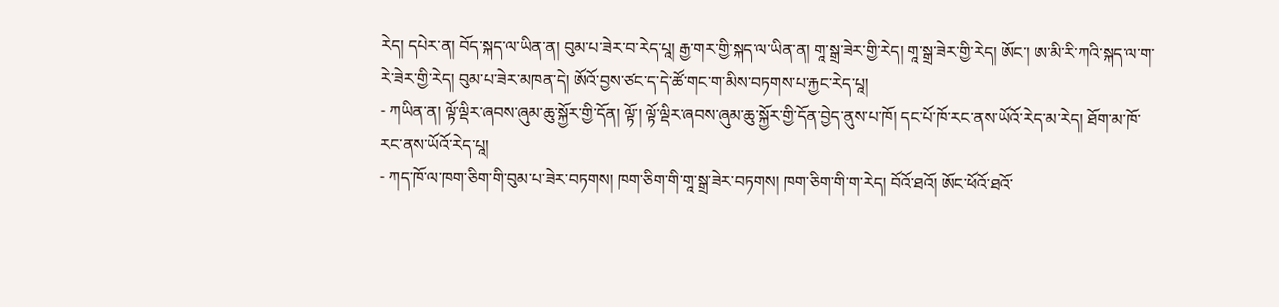རེད། དཔེར་ན། བོད་སྐད་ལ་ཡིན་ན། བུམ་པ་ཟེར་བ་རེད་པཱ། རྒྱ་གར་གྱི་སྐད་ལ་ཡིན་ན། གཱ་སྒྲ་ཟེར་གྱི་རེད། གཱ་སྒྲ་ཟེར་གྱི་རེད། ཨོང་། ཨ་མི་རི་ཀའི་སྐད་ལ་ག་རེ་ཟེར་གྱི་རེད། བུམ་པ་ཟེར་མཁན་དེ། ཨོའོ་བྱས་ཙང་ད་དེ་ཚོ་གང་ག་མིས་བཏགས་པ་རྐྱང་རེད་པཱ།
- ཀཡིན་ན། ལྟོ་ལྡིར་ཞབས་ཞུམ་ཆུ་སྐྱོར་གྱི་དོན། ལྟོ་། ལྟོ་ལྡིར་ཞབས་ཞུམ་ཆུ་སྐྱོར་གྱི་དོན་བྱེད་ནུས་པ་ཁོ། དང་པོ་ཁོ་རང་ནས་ཡོའོ་རེད་མ་རེད། ཐོག་མ་ཁོ་རང་ནས་ཡོའོ་རེད་པཱ།
- ཀད་ཁོ་ལ་ཁག་ཅིག་གི་བུམ་པ་ཟེར་བཏགས། ཁག་ཅིག་གི་གཱ་སྒྲ་ཟེར་བཏགས། ཁག་ཅིག་གི་ག་རེད། བོའོ་ཐའོ། ཨོང་ཕོའོ་ཐའོ་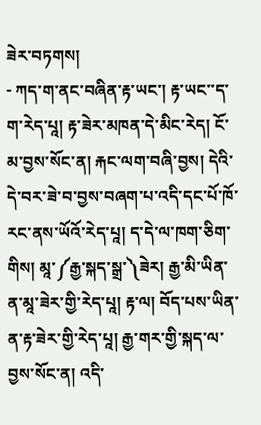ཟེར་བཏགས།
- ཀད་ག་ནང་བཞིན་རྟ་ཡང་། རྟ་ཡང་་ད་ག་རེད་པཱ། རྟ་ཟེར་མཁན་དེ་མིང་རེད། ངོ་མ་བྱས་སོང་ན། རྐང་ལག་བཞི་བྱས། དེའི་དེ་བར་ཟེ་བ་བྱས་བཞག་པ་འདི་དང་པོ་ཁོ་རང་ནས་ཡོའོ་རེད་པཱ། ད་དེ་ལ་ཁག་ཅིག་གིས། མཱ་༼རྒྱ་སྐད་སྒྲ་༽ཟེར། རྒྱ་མི་ཡིན་ན་མཱ་ཟེར་གྱི་རེད་པཱ། རྟ་ལ། བོད་པས་ཡིན་ན་རྟ་ཟེར་གྱི་རེད་པཱ། རྒྱ་གར་གྱི་སྐད་ལ་བྱས་སོང་ན། འདི་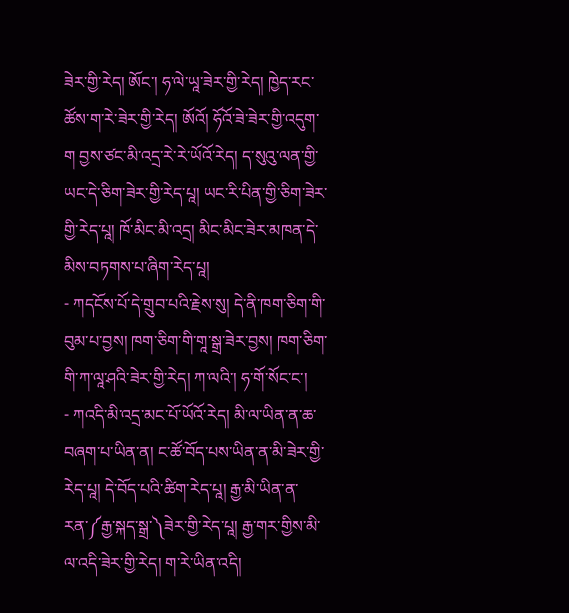ཟེར་གྱི་རེད། ཨོང་། ཧ་ལེ་ཡཱ་ཟེར་གྱི་རེད། ཁྱེད་རང་ཚོས་ག་རེ་ཟེར་གྱི་རེད། ཨོའོ། ཧོའོ་ཟེ་ཟེར་གྱི་འདུག་ག བྱས་ཙང་མི་འདྲ་རེ་རེ་ཡོའོ་རེད། ད་སུའུ་ལན་གྱི་ཡང་དེ་ཅིག་ཟེར་གྱི་རེད་པཱ། ཡང་རི་པིན་གྱི་ཅིག་ཟེར་གྱི་རེད་པཱ། ཁོ་མིང་མི་འདྲ། མིང་མིང་ཟེར་མཁན་དེ་མིས་བཏགས་པ་ཞིག་རེད་པཱ།
- ཀདངོས་པོ་དེ་གྲུབ་པའི་རྗེས་སུ། དེ་ནི་ཁག་ཅིག་གི་བུམ་པ་བྱས། ཁག་ཅིག་གི་གཱ་སྒྲ་ཟེར་བྱས། ཁག་ཅིག་གི་ཀ་ལཱ་ཤའི་ཟེར་གྱི་རེད། ཀ་ལའི་། ཧ་གོ་སོང་ང་།
- ཀའདི་མི་འདྲ་མང་པོ་ཡོའོ་རེད། མི་ལ་ཡིན་ན་ཆ་བཞག་པ་ཡིན་ན། ང་ཚོ་བོད་པས་ཡིན་ན་མི་ཟེར་གྱི་རེད་པཱ། དེ་བོད་པའི་ཚིག་རེད་པཱ། རྒྱ་མི་ཡིན་ན་རན་༼རྒྱ་སྐད་སྒྲ་༽ཟེར་གྱི་རེད་པཱ། རྒྱ་གར་གྱིས་མི་ལ་འདི་ཟེར་གྱི་རེད། ག་རེ་ཡིན་འདི།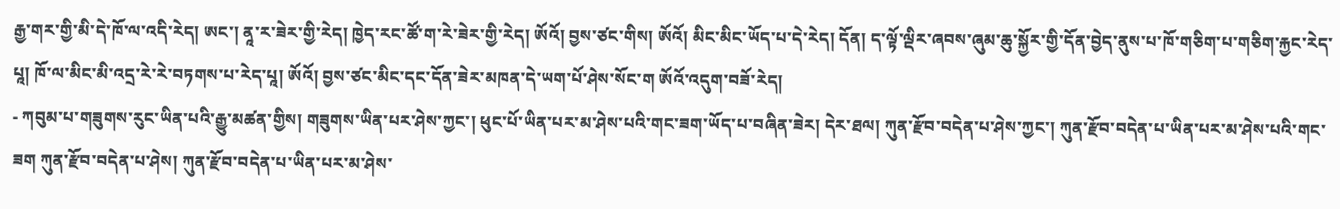རྒྱ་གར་གྱི་མི་དེ་ཁོ་ལ་འདི་རེད། ཨང་། ནཱ་ར་ཟེར་གྱི་རེད། ཁྱེད་རང་ཚོ་ག་རེ་ཟེར་གྱི་རེད། ཨོའོ། བྱས་ཙང་གིས། ཨོའོ། མིང་མིང་ཡོད་པ་དེ་རེད། དོན། ད་ལྟོ་ལྡིར་ཞབས་ཞུམ་ཆུ་སྐྱོར་གྱི་དོན་བྱེད་ནུས་པ་ཁོ་གཅིག་པ་གཅིག་རྐྱང་རེད་པཱ། ཁོ་ལ་མིང་མི་འདྲ་རེ་རེ་བཏགས་པ་རེད་པཱ། ཨོའོ། བྱས་ཙང་མིང་དང་དོན་ཟེར་མཁན་དེ་ཡག་པོ་ཤེས་སོང་ག ཨོའོ་འདུག་བཟོ་རེད།
- ཀབུམ་པ་གཟུགས་རུང་ཡིན་པའི་རྒྱུ་མཚན་གྱིས། གཟུགས་ཡིན་པར་ཤེས་ཀྱང་། ཕུང་པོ་ཡིན་པར་མ་ཤེས་པའི་གང་ཟག་ཡོད་པ་བཞིན་ཟེར། དེར་ཐལ། ཀུན་རྫོབ་བདེན་པ་ཤེས་ཀྱང་། ཀུན་རྫོབ་བདེན་པ་ཡིན་པར་མ་ཤེས་པའི་གང་ཟག ཀུན་རྫོབ་བདེན་པ་ཤེས། ཀུན་རྫོབ་བདེན་པ་ཡིན་པར་མ་ཤེས་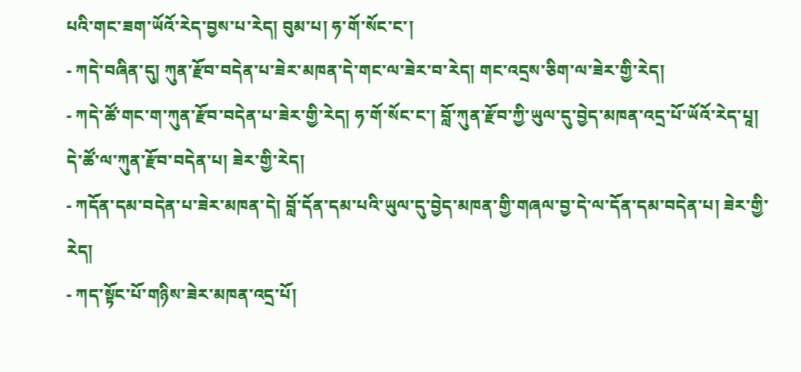པའི་གང་ཟག་ཡོའོ་རེད་བྱས་པ་རེད། བུམ་པ། ཧ་གོ་སོང་ང་།
- ཀདེ་བཞིན་དུ། ཀུན་རྫོབ་བདེན་པ་ཟེར་མཁན་དེ་གང་ལ་ཟེར་བ་རེད། གང་འདྲས་ཅིག་ལ་ཟེར་གྱི་རེད།
- ཀདེ་ཚོ་གང་ག་ཀུན་རྫོབ་བདེན་པ་ཟེར་གྱི་རེད། ཧ་གོ་སོང་ང་། བློ་ཀུན་རྫོབ་ཀྱི་ཡུལ་དུ་བྱེད་མཁན་འདྲ་པོ་ཡོའོ་རེད་པཱ། དེ་ཚོ་ལ་ཀུན་རྫོབ་བདེན་པ། ཟེར་གྱི་རེད།
- ཀདོན་དམ་བདེན་པ་ཟེར་མཁན་དེ། བློ་དོན་དམ་པའི་ཡུལ་དུ་བྱེད་མཁན་གྱི་གཞལ་བྱ་དེ་ལ་དོན་དམ་བདེན་པ། ཟེར་གྱི་རེད།
- ཀད་སྟོང་པོ་གཉིས་ཟེར་མཁན་འདྲ་པོ།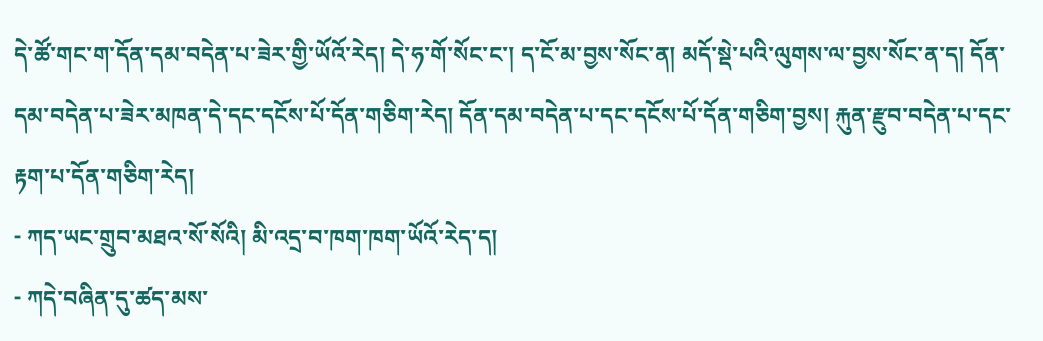དེ་ཚོ་གང་ག་དོན་དམ་བདེན་པ་ཟེར་གྱི་ཡོའོ་རེད། དེ་ཧ་གོ་སོང་ང་། ད་ངོ་མ་བྱས་སོང་ན། མདོ་སྡེ་པའི་ལུགས་ལ་བྱས་སོང་ན་ད། དོན་དམ་བདེན་པ་ཟེར་མཁན་དེ་དང་དངོས་པོ་དོན་གཅིག་རེད། དོན་དམ་བདེན་པ་དང་དངོས་པོ་དོན་གཅིག་བྱས། རྐུན་རྫུབ་བདེན་པ་དང་རྟག་པ་དོན་གཅིག་རེད།
- ཀད་ཡང་གྲུབ་མཐའ་སོ་སོའི། མི་འདྲ་བ་ཁག་ཁག་ཡོའོ་རེད་ད།
- ཀདེ་བཞིན་དུ་ཚད་མས་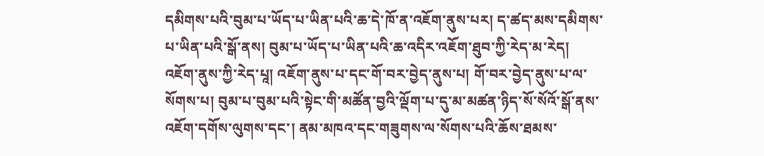དམིགས་པའི་བུམ་པ་ཡོད་པ་ཡིན་པའི་ཆ་དེ་ཁོ་ན་འཇོག་ནུས་པར། ད་ཚད་མས་དམིགས་པ་ཡིན་པའི་སྒོ་ནས། བུམ་པ་ཡོད་པ་ཡིན་པའི་ཆ་འདིར་འཇོག་ཐུབ་ཀྱི་རེད་མ་རེད། འཇོག་ནུས་ཀྱི་རེད་པཱ། འཇོག་ནུས་པ་དང་གོ་བར་བྱེད་ནུས་པ། གོ་བར་བྱེད་ནུས་པ་ལ་སོགས་པ། བུམ་པ་བུམ་པའི་སྟེང་གི་མཚོན་བྱའི་ལྡོག་པ་དུ་མ་མཚན་ཉིད་སོ་སོའོ་སྒོ་ནས་འཇོག་དགོས་ལུགས་དང་། ནམ་མཁའ་དང་གཟུགས་ལ་སོགས་པའི་ཆོས་ཐམས་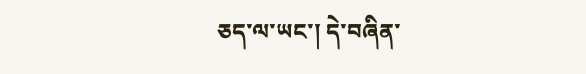ཅད་ལ་ཡང་། དེ་བཞིན་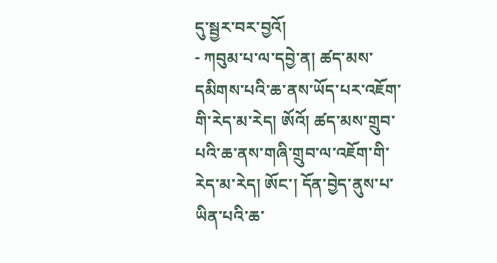དུ་སྦྱར་བར་བྱའོ།
- ཀབུམ་པ་ལ་དབྱེ་ན། ཚད་མས་དམིགས་པའི་ཆ་ནས་ཡོད་པར་འཇོག་གི་རེད་མ་རེད། ཨོའོ། ཚད་མས་གྲུབ་པའི་ཆ་ནས་གཞི་གྲུབ་ལ་འཇོག་གི་རེད་མ་རེད། ཨོང་། དོན་བྱེད་ནུས་པ་ཡིན་པའི་ཆ་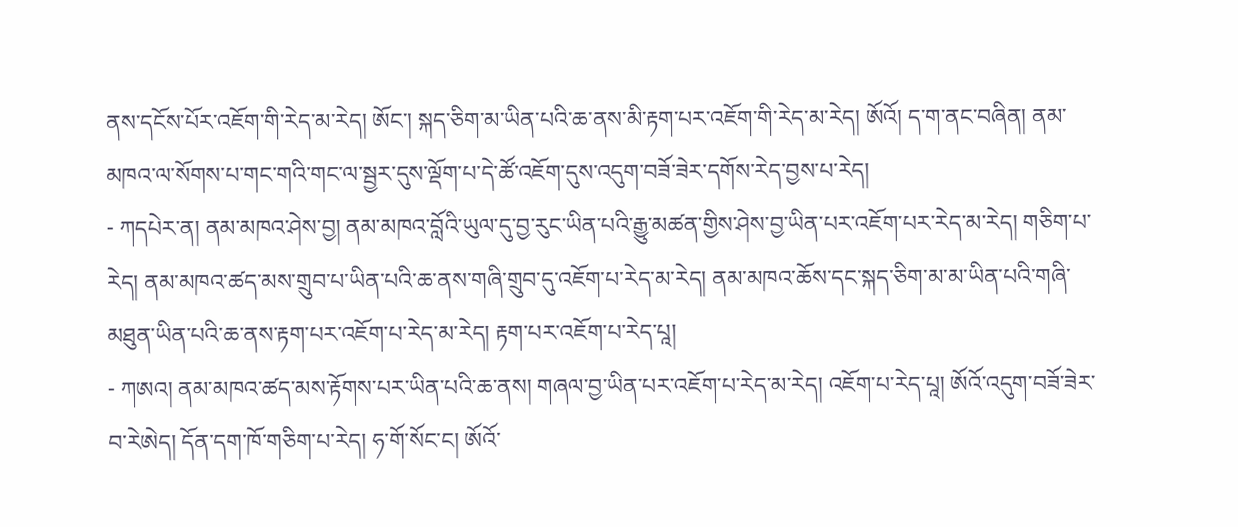ནས་དངོས་པོར་འཇོག་གི་རེད་མ་རེད། ཨོང་། སྐད་ཅིག་མ་ཡིན་པའི་ཆ་ནས་མི་རྟག་པར་འཇོག་གི་རེད་མ་རེད། ཨོའོ། ད་ག་ནང་བཞིན། ནམ་མཁའ་ལ་སོགས་པ་གང་གའི་གང་ལ་སྦྱར་དུས་ལྡོག་པ་དེ་ཚོ་འཇོག་དུས་འདུག་བཟོ་ཟེར་དགོས་རེད་བྱས་པ་རེད།
- ཀདཔེར་ན། ནམ་མཁའ་ཤེས་བྱ། ནམ་མཁའ་བློའི་ཡུལ་དུ་བྱ་རུང་ཡིན་པའི་རྒྱུ་མཚན་གྱིས་ཤེས་བྱ་ཡིན་པར་འཇོག་པར་རེད་མ་རེད། གཅིག་པ་རེད། ནམ་མཁའ་ཚད་མས་གྲུབ་པ་ཡིན་པའི་ཆ་ནས་གཞི་གྲུབ་དུ་འཇོག་པ་རེད་མ་རེད། ནམ་མཁའ་ཆོས་དང་སྐད་ཅིག་མ་མ་ཡིན་པའི་གཞི་མཐུན་ཡིན་པའི་ཆ་ནས་རྟག་པར་འཇོག་པ་རེད་མ་རེད། རྟག་པར་འཇོག་པ་རེད་པཱ།
- ཀཨའ། ནམ་མཁའ་ཚད་མས་རྟོགས་པར་ཡིན་པའི་ཆ་ནས། གཞལ་བྱ་ཡིན་པར་འཇོག་པ་རེད་མ་རེད། འཇོག་པ་རེད་པཱ། ཨོའོ་འདུག་བཟོ་ཟེར་བ་རེཨེད། དོན་དག་ཁོ་གཅིག་པ་རེད། ཧ་གོ་སོང་ང། ཨོའོ་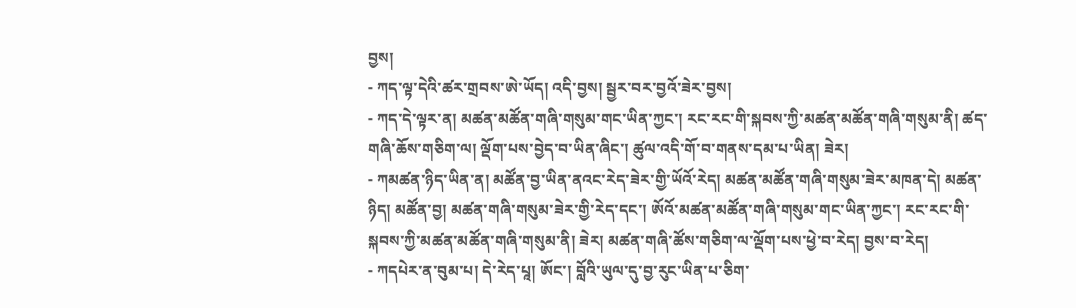བྱས།
- ཀད་ལྟ་དེའི་ཚར་གྲབས་ཨེ་ཡོད། འདི་བྱས། སྦྱར་བར་བྱའོ་ཟེར་བྱས།
- ཀད་དེ་ལྟར་ན། མཚན་མཚོན་གཞི་གསུམ་གང་ཡིན་ཀྱང་། རང་རང་གི་སྐབས་ཀྱི་མཚན་མཚོན་གཞི་གསུམ་ནི། ཚད་གཞི་ཆོས་གཅིག་ལ། ལྡོག་པས་བྱེད་བ་ཡིན་ཞིང་། ཚུལ་འདི་གོ་བ་གནས་དམ་པ་ཡིན། ཟེར།
- ཀམཚན་ཉིད་ཡིན་ན། མཚོན་བྱ་ཡིན་ནའང་རེད་ཟེར་གྱི་ཡོའོ་རེད། མཚན་མཚོན་གཞི་གསུམ་ཟེར་མཁན་དེ། མཚན་ཉིད། མཚོན་བྱ། མཚན་གཞི་གསུམ་ཟེར་གྱི་རེད་དང་། ཨོའོ་མཚན་མཚོན་གཞི་གསུམ་གང་ཡིན་ཀྱང་། རང་རང་གི་སྐབས་ཀྱི་མཚན་མཚོན་གཞི་གསུམ་ནི། ཟེར། མཚན་གཞི་ཚོས་གཅིག་ལ་ལྡོག་པས་ཕྱེ་བ་རེད། བྱས་བ་རེད།
- ཀདཔེར་ན་བུམ་པ། དེ་རེད་པཱ། ཨོང་། བློའི་ཡུལ་དུ་བྱ་རུང་ཡིན་པ་ཅིག་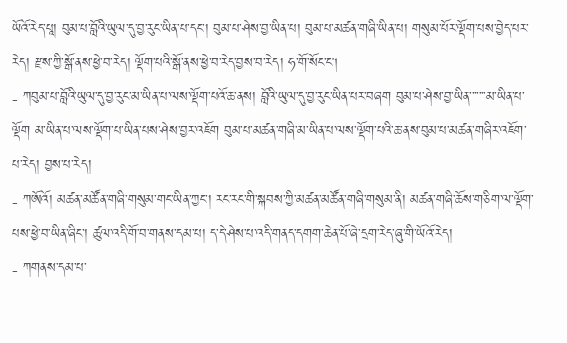ཡོའོ་རེད་པཱ། བུམ་པ་བློའི་ཡུལ་དུ་བྱ་རུང་ཡིན་པ་དང་། བུམ་པ་ཤེས་བྱ་ཡིན་པ། བུམ་པ་མཚན་གཞི་ཡིན་པ། གསུམ་པོར་ལྡོག་པས་བྱེད་པར་རེད། རྫས་ཀྱི་སྒོ་ནས་ཕྱེ་བ་རེད། ལྡོག་པའི་སྒོ་ནས་ཕྱེ་བ་རེད་བྱས་བ་རེད། ཧ་གོ་སོང་ང།
- ཀབུམ་པ་བློའི་ཡུལ་དུ་བྱ་རུང་མ་ཡིན་པ་ལས་ལྡོག་པའོ་ཆ་ནས། བློའི་ཡུལ་དུ་བྱ་རུང་ཡིན་པར་བཞག བུམ་པ་ཤེས་བྱ་ཡིན་་་་་་་མ་ཡིན་པ་ལྡོག མ་ཡིན་པ་ལས་ལྡོག་པ་ཡིན་པས་ཤེས་བྱར་འཇོག བུམ་པ་མཚན་གཞི་མ་ཡིན་པ་ལས་ལྡོག་པའི་ཆ་ནས་བུམ་པ་མཚན་གཞིར་འཇོག་པ་རེད། བྱས་པ་རེད།
- ཀཨོའོ། མཚན་མཚོན་གཞི་གསུམ་གང་ཡིན་ཀྱང་། རང་རང་གི་སྐབས་ཀྱི་མཚན་མཚོན་གཞི་གསུམ་ནི། མཚན་གཞི་ཆོས་གཅིག་ལ་ལྡོག་པས་ཕྱེ་བ་ཡིན་ཞིང་། ཚུལ་འདི་གོ་བ་གནས་དམ་པ། ད་དེ་ཤེས་པ་འདི་གནད་དགག་ཆེན་པོ་ཞེ་དྲག་རེད་ཞུ་གི་ཡོའོ་རེད།
- ཀགནས་དམ་པ་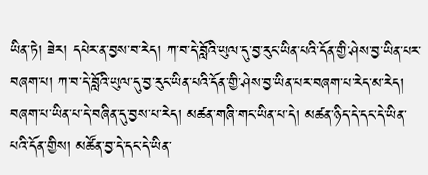ཡིན་ཏེ། ཟེར། དཔེར་ན་བྱས་བ་རེད། ཀ་བ་དེ་བློའི་ཡུལ་དུ་བྱ་རུང་ཡིན་པའི་དོན་གྱི་ཤེས་བྱ་ཡིན་པར་བཞག་པ། ཀ་བ་དེ་བློའི་ཡུལ་དུ་བྱ་རུང་ཡིན་པའི་དོན་གྱི་ཤེས་བྱ་ཡིན་པར་བཞག་པ་རེད་མ་རེད། བཞག་པ་ཡིན་པ་དེ་བཞིན་དུ་བྱས་པ་རེད། མཚན་གཞི་གང་ཡིན་པ་དེ། མཚན་ཉིད་དེ་དང་དེ་ཡིན་པའི་དོན་གྱིས། མཚོན་བྱ་དེ་དང་དེ་ཡིན་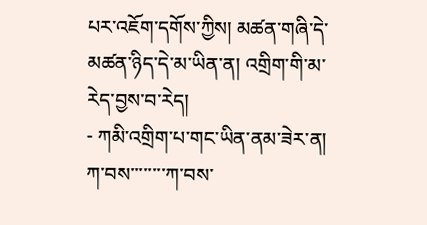པར་འཇོག་དགོས་ཀྱིས། མཚན་གཞི་དེ་མཚན་ཉིད་དེ་མ་ཡིན་ན། འགྲིག་གི་མ་རེད་བྱས་བ་རེད།
- ཀམི་འགྲིག་པ་གང་ཡིན་ནམ་ཟེར་ན། ཀ་བས་་་་་་་་ཀ་བས་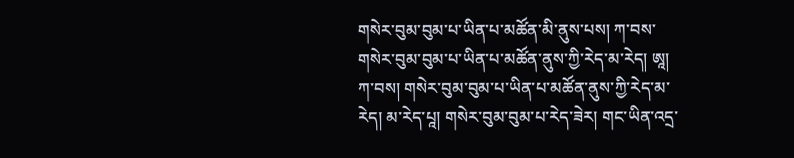གསེར་བུམ་བུམ་པ་ཡིན་པ་མཚོན་མི་ནུས་པས། ཀ་བས་གསེར་བུམ་བུམ་པ་ཡིན་པ་མཚོན་ནུས་ཀྱི་རེད་མ་རེད། ཨཱ། ཀ་བས། གསེར་བུམ་བུམ་པ་ཡིན་པ་མཚོན་ནུས་ཀྱི་རེད་མ་རེད། མ་རེད་པཱ། གསེར་བུམ་བུམ་པ་རེད་ཟེར། གང་ཡིན་འདྲ་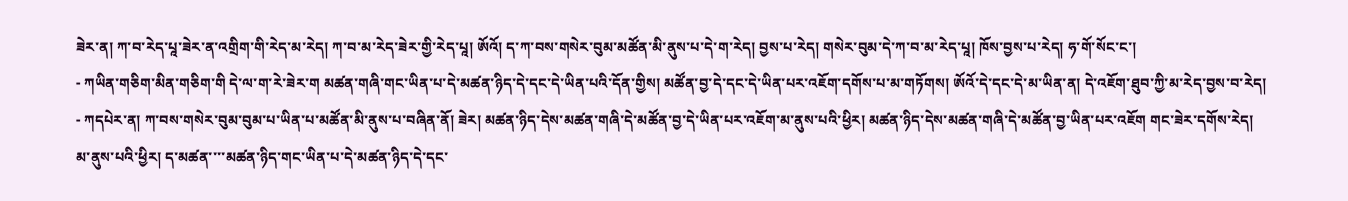ཟེར་ན། ཀ་བ་རེད་པཱ་ཟེར་ན་འགྲིག་གི་རེད་མ་རེད། ཀ་བ་མ་རེད་ཟེར་གྱི་རེད་པཱ། ཨོའོ། ད་ཀ་བས་གསེར་བུམ་མཚོན་མི་ནུས་པ་དེ་ག་རེད། བྱས་པ་རེད། གསེར་བུམ་དེ་ཀ་བ་མ་རེད་པཱ། ཁོས་བྱས་པ་རེད། ཧ་གོ་སོང་ང་།
- ཀཡིན་གཅིག་མིན་གཅིག་གི དེ་ལ་ག་རེ་ཟེར་ག མཚན་གཞི་གང་ཡིན་པ་དེ་མཚན་ཉིད་དེ་དང་དེ་ཡིན་པའི་དོན་གྱིས། མཚོན་བྱ་དེ་དང་དེ་ཡིན་པར་འཇོག་དགོས་པ་མ་གཏོགས། ཨོའོ་དེ་དང་དེ་མ་ཡིན་ན། དེ་འཇོག་ཐུབ་ཀྱི་མ་རེད་བྱས་བ་རེད།
- ཀདཔེར་ན། ཀ་བས་གསེར་བུམ་བུམ་པ་ཡིན་པ་མཚོན་མི་ནུས་པ་བཞིན་ནོ། ཟེར། མཚན་ཉིད་དེས་མཚན་གཞི་དེ་མཚོན་བྱ་དེ་ཡིན་པར་འཇོག་མ་ནུས་པའི་ཕྱིར། མཚན་ཉིད་དེས་མཚན་གཞི་དེ་མཚོན་བྱ་ཡིན་པར་འཇོག གང་ཟེར་དགོས་རེད། མ་ནུས་པའི་ཕྱིར། ད་མཚན་་་་མཚན་ཉིད་གང་ཡིན་པ་དེ་མཚན་ཉིད་དེ་དང་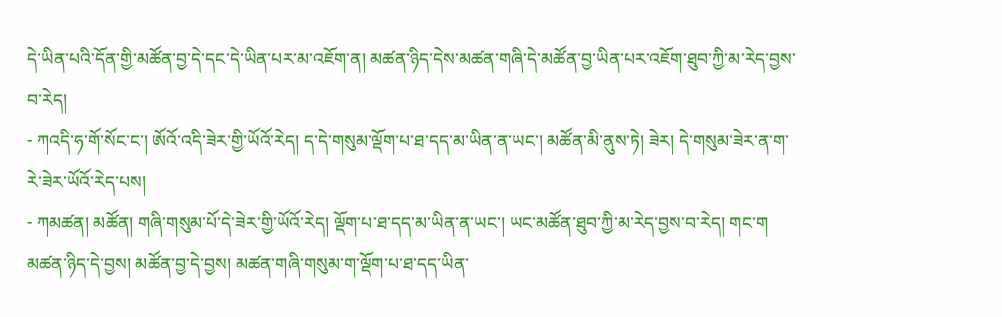དེ་ཡིན་པའི་དོན་གྱི་མཚོན་བྱ་དེ་དང་དེ་ཡིན་པར་མ་འཇོག་ན། མཚན་ཉིད་དེས་མཚན་གཞི་དེ་མཚོན་བྱ་ཡིན་པར་འཇོག་ཐུབ་ཀྱི་མ་རེད་བྱས་བ་རེད།
- ཀའདི་ཧ་གོ་སོང་ང་། ཨོའོ་འདི་ཟེར་གྱི་ཡོའོ་རེད། ད་དེ་གསུམ་ལྡོག་པ་ཐ་དད་མ་ཡིན་ན་ཡང་། མཚོན་མི་ནུས་ཏེ། ཟེར། དེ་གསུམ་ཟེར་ན་ག་རེ་ཟེར་ཡོའོ་རེད་པས།
- ཀམཚན། མཚོན། གཞི་གསུམ་པོ་དེ་ཟེར་གྱི་ཡོའོ་རེད། ལྡོག་པ་ཐ་དད་མ་ཡིན་ན་ཡང་། ཡང་མཚོན་ཐུབ་ཀྱི་མ་རེད་བྱས་བ་རེད། གང་ག མཚན་ཉིད་དེ་བྱས། མཚོན་བྱ་དེ་བྱས། མཚན་གཞི་གསུམ་ག་ལྡོག་པ་ཐ་དད་ཡིན་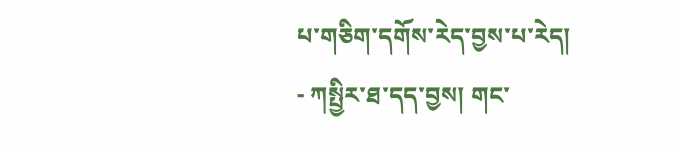པ་གཅིག་དགོས་རེད་བྱས་པ་རེད།
- ཀསྤྱིར་ཐ་དད་བྱས། གང་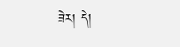ཟེར། དེ།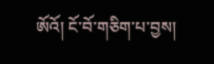ཨོའོ། ངོ་བོ་གཅིག་པ་བྱས།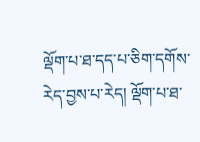ལྡོག་པ་ཐ་དད་པ་ཅིག་དགོས་རེད་བྱས་པ་རེད། ལྡོག་པ་ཐ་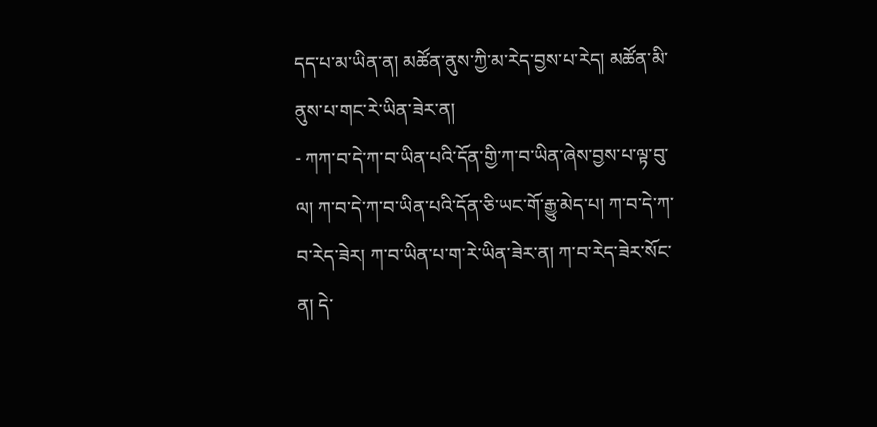དད་པ་མ་ཡིན་ན། མཚོན་ནུས་ཀྱི་མ་རེད་བྱས་པ་རེད། མཚོན་མི་ནུས་པ་གང་རེ་ཡིན་ཟེར་ན།
- ཀཀ་བ་དེ་ཀ་བ་ཡིན་པའི་དོན་གྱི་ཀ་བ་ཡིན་ཞེས་བྱས་པ་ལྟ་བུ་ལ། ཀ་བ་དེ་ཀ་བ་ཡིན་པའི་དོན་ཅི་ཡང་གོ་རྒྱུ་མེད་པ། ཀ་བ་དེ་ཀ་བ་རེད་ཟེར། ཀ་བ་ཡིན་པ་ག་རེ་ཡིན་ཟེར་ན། ཀ་བ་རེད་ཟེར་སོང་ན། དེ་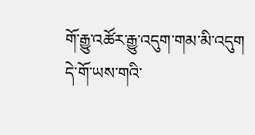གོ་རྒྱུ་འཚོར་རྒྱུ་འདུག་གམ་མི་འདུག དེ་གོ་ཡས་གའི་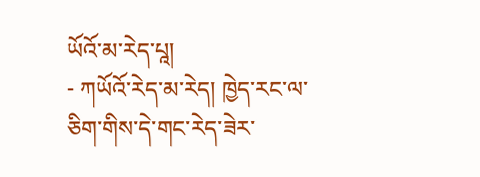ཡོའོ་མ་རེད་པཱ།
- ཀཡོའོ་རེད་མ་རེད། ཁྱེད་རང་ལ་ཅིག་གིས་དེ་གང་རེད་ཟེར་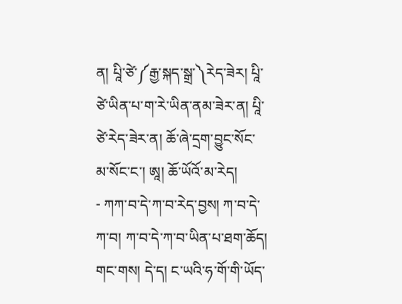ན། པཱི་ཙེ་༼རྒྱ་སྐད་སྒྲ་༽རེད་ཟེར། པཱི་ཙེ་ཡིན་པ་ག་རེ་ཡིན་ནམ་ཟེར་ན། པཱི་ཙེ་རེད་ཟེར་ན། ཆོ་ཞེ་དྲག་བྱུང་སོང་མ་སོང་ང་། ཨཱ། ཆོ་ཡོའོ་མ་རེད།
- ཀཀ་བ་དེ་ཀ་བ་རེད་བྱས། ཀ་བ་དེ་ཀ་བ། ཀ་བ་དེ་ཀ་བ་ཡིན་པ་ཐག་ཆོད། གང་གས། དེ་ད། ང་ཡའི་ཧ་གོ་གི་ཡོད་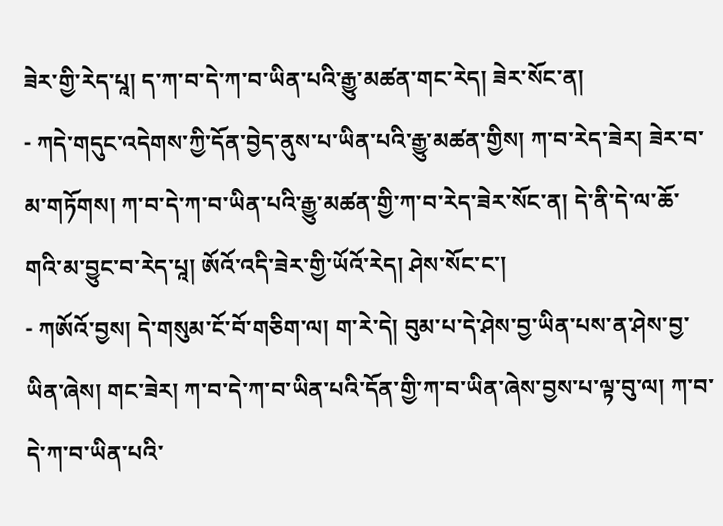ཟེར་གྱི་རེད་པཱ། ད་ཀ་བ་དེ་ཀ་བ་ཡིན་པའི་རྒྱུ་མཚན་གང་རེད། ཟེར་སོང་ན།
- ཀདེ་གདུང་འདེགས་ཀྱི་དོན་བྱེད་ནུས་པ་ཡིན་པའི་རྒྱུ་མཚན་གྱིས། ཀ་བ་རེད་ཟེར། ཟེར་བ་མ་གཏོགས། ཀ་བ་དེ་ཀ་བ་ཡིན་པའི་རྒྱུ་མཚན་གྱི་ཀ་བ་རེད་ཟེར་སོང་ན། དེ་ནི་དེ་ལ་ཆོ་གའི་མ་བྱུང་བ་རེད་པཱ། ཨོའོ་འདི་ཟེར་གྱི་ཡོའོ་རེད། ཤེས་སོང་ང་།
- ཀཨོའོ་བྱས། དེ་གསུམ་ངོ་བོ་གཅིག་ལ། ག་རེ་དེ། བུམ་པ་དེ་ཤེས་བྱ་ཡིན་པས་ན་ཤེས་བྱ་ཡིན་ཞེས། གང་ཟེར། ཀ་བ་དེ་ཀ་བ་ཡིན་པའི་དོན་གྱི་ཀ་བ་ཡིན་ཞེས་བྱས་པ་ལྟ་བུ་ལ། ཀ་བ་དེ་ཀ་བ་ཡིན་པའི་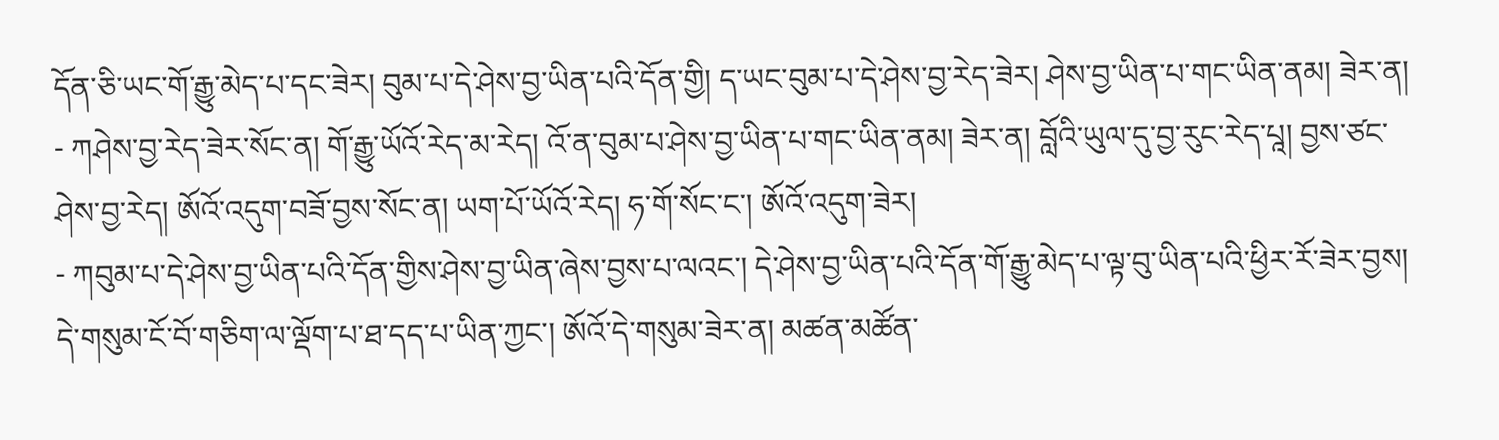དོན་ཅི་ཡང་གོ་རྒྱུ་མེད་པ་དང་ཟེར། བུམ་པ་དེ་ཤེས་བྱ་ཡིན་པའི་དོན་གྱི། ད་ཡང་བུམ་པ་དེ་ཤེས་བྱ་རེད་ཟེར། ཤེས་བྱ་ཡིན་པ་གང་ཡིན་ནམ། ཟེར་ན།
- ཀཤེས་བྱ་རེད་ཟེར་སོང་ན། གོ་རྒྱུ་ཡོའོ་རེད་མ་རེད། འོ་ན་བུམ་པ་ཤེས་བྱ་ཡིན་པ་གང་ཡིན་ནམ། ཟེར་ན། བློའི་ཡུལ་དུ་བྱ་རུང་རེད་པཱ། བྱས་ཙང་ཤེས་བྱ་རེད། ཨོའོ་འདུག་བཟོ་བྱས་སོང་ན། ཡག་པོ་ཡོའོ་རེད། ཧ་གོ་སོང་ང་། ཨོའོ་འདུག་ཟེར།
- ཀབུམ་པ་དེ་ཤེས་བྱ་ཡིན་པའི་དོན་གྱིས་ཤེས་བྱ་ཡིན་ཞེས་བྱས་པ་ལའང་། དེ་ཤེས་བྱ་ཡིན་པའི་དོན་གོ་རྒྱུ་མེད་པ་ལྟ་བུ་ཡིན་པའི་ཕྱིར་རོ་ཟེར་བྱས། དེ་གསུམ་ངོ་བོ་གཅིག་ལ་ལྡོག་པ་ཐ་དད་པ་ཡིན་ཀྱང་། ཨོའོ་དེ་གསུམ་ཟེར་ན། མཚན་མཚོན་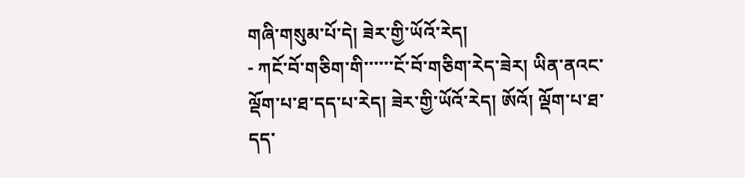གཞི་གསུམ་པོ་དེ། ཟེར་གྱི་ཡོའོ་རེད།
- ཀངོ་བོ་གཅིག་གི་་་་་་ངོ་བོ་གཅིག་རེད་ཟེར། ཡིན་ནའང་ལྡོག་པ་ཐ་དད་པ་རེད། ཟེར་གྱི་ཡོའོ་རེད། ཨོའོ། ལྡོག་པ་ཐ་དད་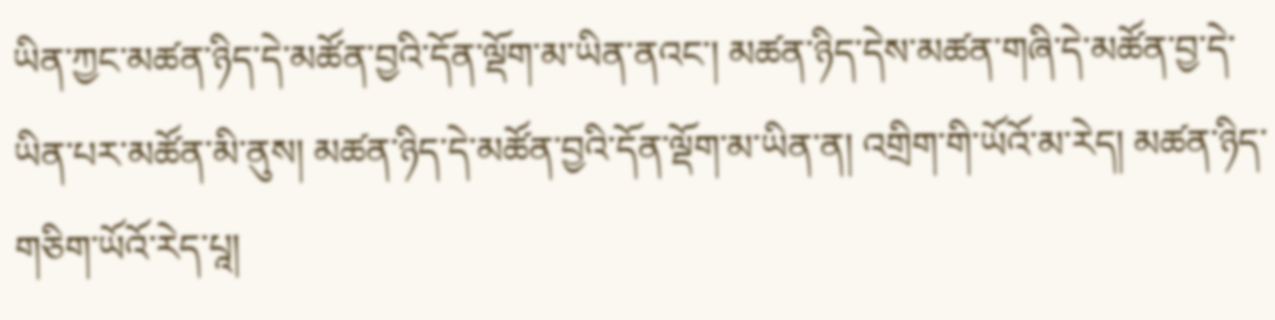ཡིན་ཀྱང་མཚན་ཉིད་དེ་མཚོན་བྱའི་དོན་ལྡོག་མ་ཡིན་ནའང་། མཚན་ཉིད་དེས་མཚན་གཞི་དེ་མཚོན་བྱ་དེ་ཡིན་པར་མཚོན་མི་ནུས། མཚན་ཉིད་དེ་མཚོན་བྱའི་དོན་ལྡོག་མ་ཡིན་ན། འགྲིག་གི་ཡོའོ་མ་རེད། མཚན་ཉིད་གཅིག་ཡོའོ་རེད་པཱ།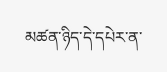མཚན་ཉིད་དེ་དཔེར་ན་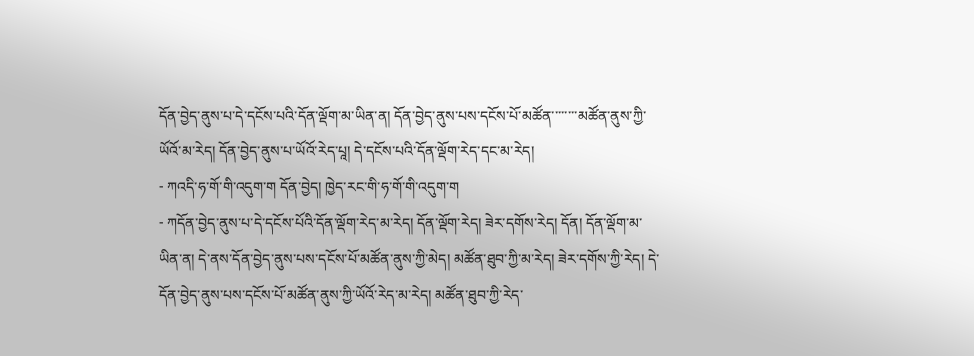དོན་བྱེད་ནུས་པ་དེ་དངོས་པའི་དོན་ལྡོག་མ་ཡིན་ན། དོན་བྱེད་ནུས་པས་དངོས་པོ་མཚོན་་་་་་་་མཚོན་ནུས་ཀྱི་ཡོའོ་མ་རེད། དོན་བྱེད་ནུས་པ་ཡོའོ་རེད་པཱ། དེ་དངོས་པའི་དོན་ལྡོག་རེད་དང་མ་རེད།
- ཀའདི་ཧ་གོ་གི་འདུག་ག དོན་བྱེད། ཁྱེད་རང་གི་ཧ་གོ་གི་འདུག་ག
- ཀདོན་བྱེད་ནུས་པ་དེ་དངོས་པོའི་དོན་ལྡོག་རེད་མ་རེད། དོན་ལྡོག་རེད། ཟེར་དགོས་རེད། དོན། དོན་ལྡོག་མ་ཡིན་ན། དེ་ནས་དོན་བྱེད་ནུས་པས་དངོས་པོ་མཚོན་ནུས་ཀྱི་མེད། མཚོན་ཐུབ་ཀྱི་མ་རེད། ཟེར་དགོས་ཀྱི་རེད། དེ་དོན་བྱེད་ནུས་པས་དངོས་པོ་མཚོན་ནུས་ཀྱི་ཡོའོ་རེད་མ་རེད། མཚོན་ཐུབ་ཀྱི་རེད་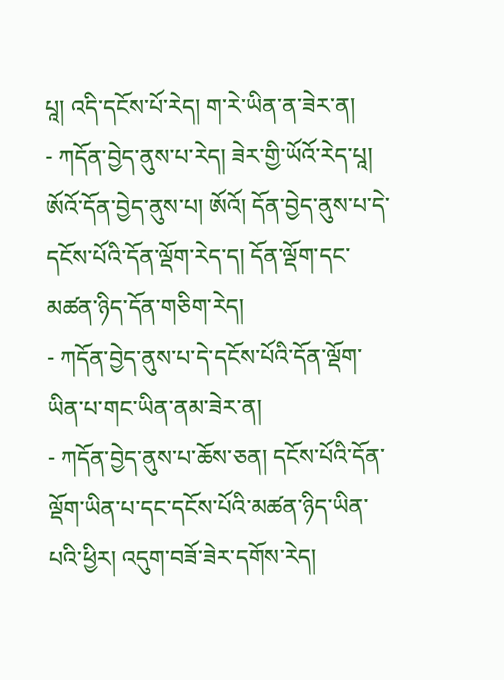པཱ། འདི་དངོས་པོ་རེད། ག་རེ་ཡིན་ན་ཟེར་ན།
- ཀདོན་བྱེད་ནུས་པ་རེད། ཟེར་གྱི་ཡོའོ་རེད་པཱ། ཨོའོ་དོན་བྱེད་ནུས་པ། ཨོའོ། དོན་བྱེད་ནུས་པ་དེ་དངོས་པོའི་དོན་ལྡོག་རེད་ད། དོན་ལྡོག་དང་མཚན་ཉིད་དོན་གཅིག་རེད།
- ཀདོན་བྱེད་ནུས་པ་དེ་དངོས་པོའི་དོན་ལྡོག་ཡིན་པ་གང་ཡིན་ནམ་ཟེར་ན།
- ཀདོན་བྱེད་ནུས་པ་ཆོས་ཅན། དངོས་པོའི་དོན་ལྡོག་ཡིན་པ་དང་དངོས་པོའི་མཚན་ཉིད་ཡིན་པའི་ཕྱིར། འདུག་བཟོ་ཟེར་དགོས་རེད།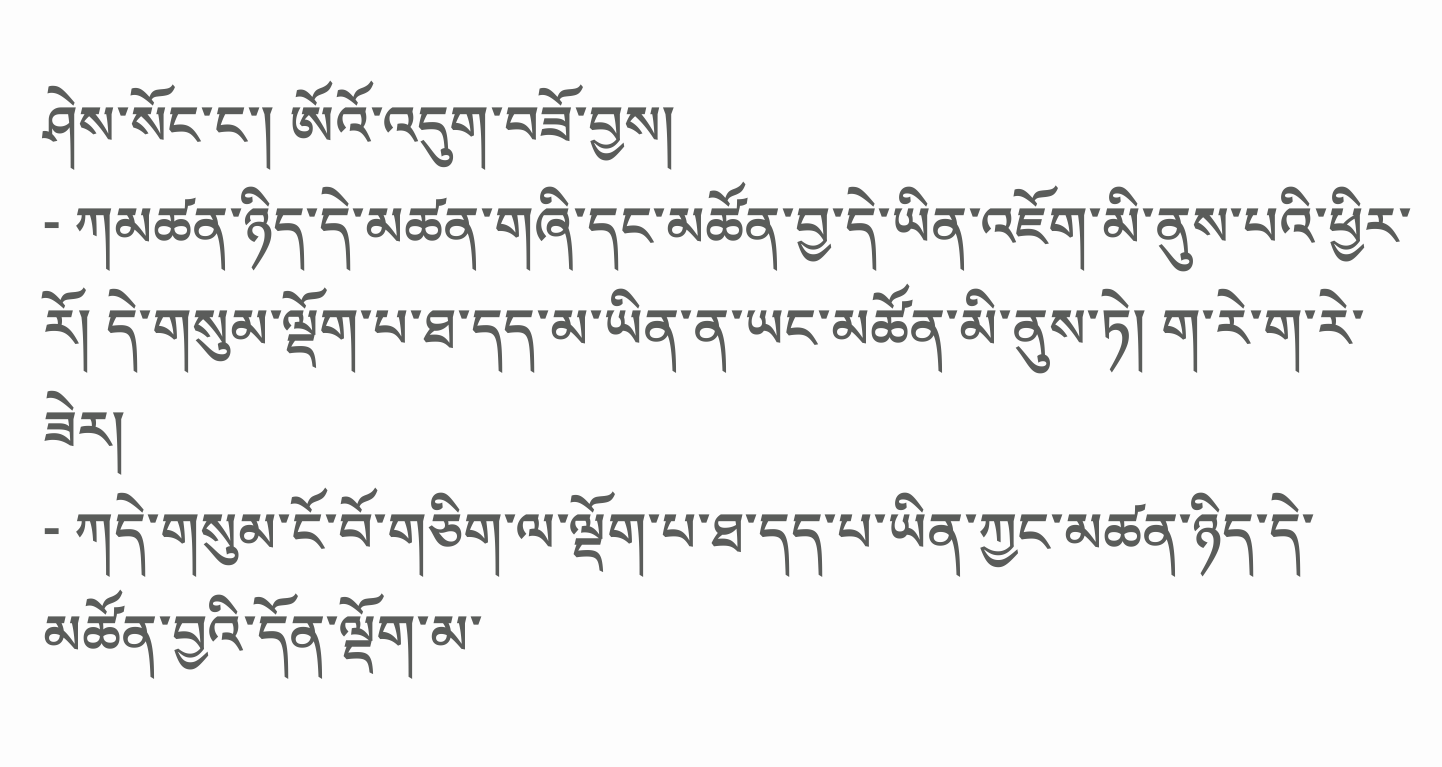ཤེས་སོང་ང་། ཨོའོ་འདུག་བཟོ་བྱས།
- ཀམཚན་ཉིད་དེ་མཚན་གཞི་དང་མཚོན་བྱ་དེ་ཡིན་འཇོག་མི་ནུས་པའི་ཕྱིར་རོ། དེ་གསུམ་ལྡོག་པ་ཐ་དད་མ་ཡིན་ན་ཡང་མཚོན་མི་ནུས་ཏེ། ག་རེ་ག་རེ་ཟེར།
- ཀདེ་གསུམ་ངོ་བོ་གཅིག་ལ་ལྡོག་པ་ཐ་དད་པ་ཡིན་ཀྱང་མཚན་ཉིད་དེ་མཚོན་བྱའི་དོན་ལྡོག་མ་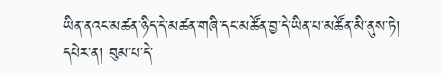ཡིན་ནའང་མཚན་ཉིད་དེ་མཚན་གཞི་དང་མཚོན་བྱ་དེ་ཡིན་པ་མཚོན་མི་ནུས་ཏེ། དཔེར་ན། བུམ་པ་དེ་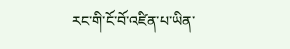རང་གི་ངོ་བོ་འཛིན་པ་ཡིན་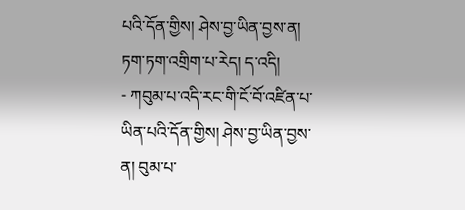པའི་དོན་གྱིས། ཤེས་བྱ་ཡིན་བྱས་ན། ཏག་ཏག་འགྲིག་པ་རེད། ད་འདི།
- ཀབུམ་པ་འདི་རང་གི་ངོ་བོ་འཛིན་པ་ཡིན་པའི་དོན་གྱིས། ཤེས་བྱ་ཡིན་བྱས་ན། བུམ་པ་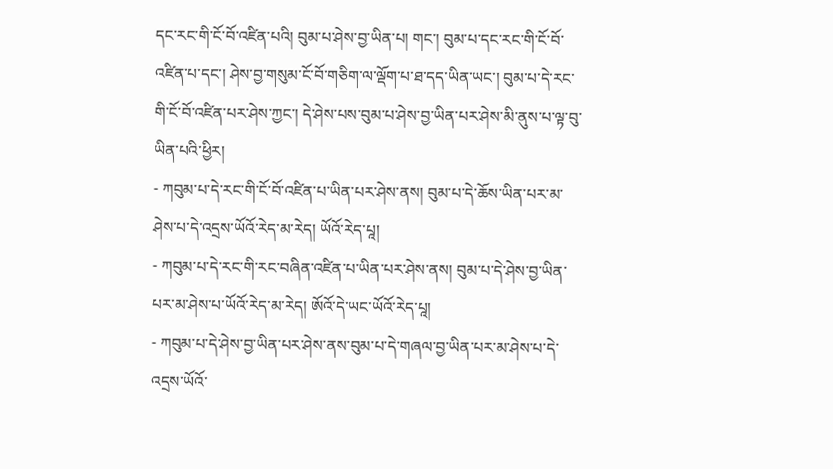དང་རང་གི་ངོ་བོ་འཛིན་པའི། བུམ་པ་ཤེས་བྱ་ཡིན་པ། གང་། བུམ་པ་དང་རང་གི་ངོ་བོ་འཛིན་པ་དང་། ཤེས་བྱ་གསུམ་ངོ་བོ་གཅིག་ལ་ལྡོག་པ་ཐ་དད་ཡིན་ཡང་། བུམ་པ་དེ་རང་གི་ངོ་བོ་འཛིན་པར་ཤེས་ཀྱང་། དེ་ཤེས་པས་བུམ་པ་ཤེས་བྱ་ཡིན་པར་ཤེས་མི་ནུས་པ་ལྟ་བུ་ཡིན་པའི་ཕྱིར།
- ཀབུམ་པ་དེ་རང་གི་ངོ་བོ་འཛིན་པ་ཡིན་པར་ཤེས་ནས། བུམ་པ་དེ་ཆོས་ཡིན་པར་མ་ཤེས་པ་དེ་འདྲས་ཡོའོ་རེད་མ་རེད། ཡོའོ་རེད་པཱ།
- ཀབུམ་པ་དེ་རང་གི་རང་བཞིན་འཛིན་པ་ཡིན་པར་ཤེས་ནས། བུམ་པ་དེ་ཤེས་བྱ་ཡིན་པར་མ་ཤེས་པ་ཡོའོ་རེད་མ་རེད། ཨོའོ་དེ་ཡང་ཡོའོ་རེད་པཱ།
- ཀབུམ་པ་དེ་ཤེས་བྱ་ཡིན་པར་ཤེས་ནས་བུམ་པ་དེ་གཞལ་བྱ་ཡིན་པར་མ་ཤེས་པ་དེ་འདྲས་ཡོའོ་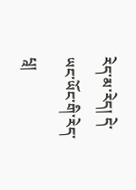རེད་མ་རེད། དེ་ཡང་ཡོང་གི་རེད་པཱ།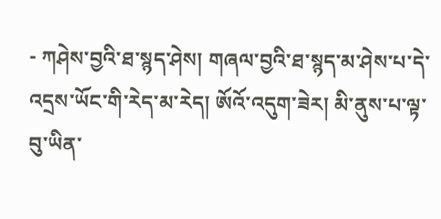- ཀཤེས་བྱའི་ཐ་སྙད་ཤེས། གཞལ་བྱའི་ཐ་སྙད་མ་ཤེས་པ་དེ་འདྲས་ཡོང་གི་རེད་མ་རེད། ཨོའོ་འདུག་ཟེར། མི་ནུས་པ་ལྟ་བུ་ཡིན་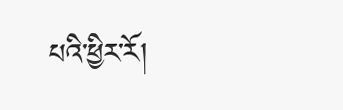པའི་ཕྱིར་རོ།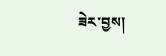ཟེར་བྱས།